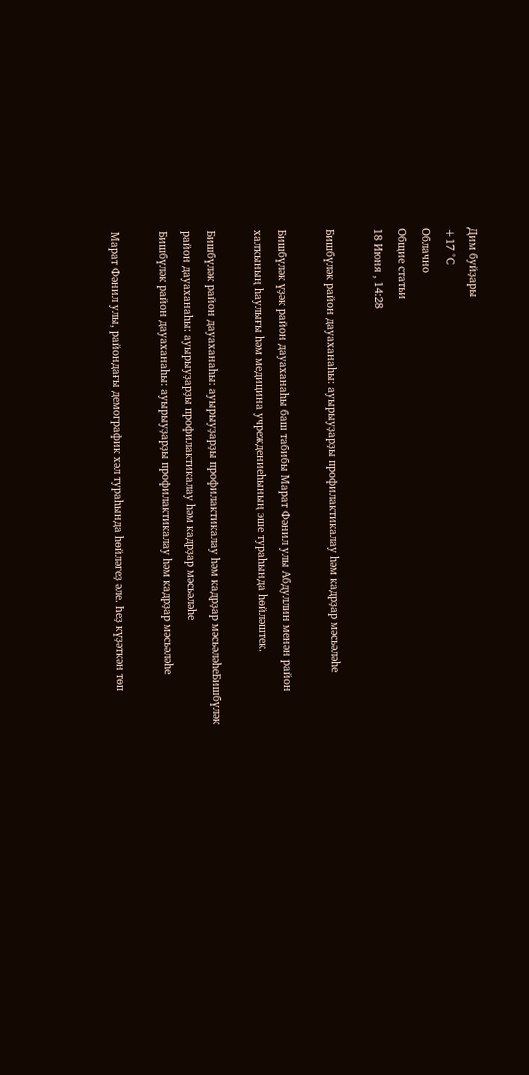Дим буйҙары
+17 °С
Облачно
Общие статьи
18 Июня , 14:28

Бишбүләк район дауаханаһы: ауырыуҙарҙы профилактикалау hәм кадрҙар мәсьәләһе

Бишбүләк үҙәк район дауаханаһы баш табибы Марат Фәнил улы Абдуллин менән район халҡының һаулығы һәм медицина учреждениеһының эше тураһында һөйләштек.

Бишбүләк район дауаханаһы: ауырыуҙарҙы профилактикалау hәм кадрҙар мәсьәләһеБишбүләк район дауаханаһы: ауырыуҙарҙы профилактикалау hәм кадрҙар мәсьәләһе
Бишбүләк район дауаханаһы: ауырыуҙарҙы профилактикалау hәм кадрҙар мәсьәләһе

Марат Фәнил улы, райондағы демографик хәл тураһында һөйләгеҙ әле. Һеҙ күҙәткән төп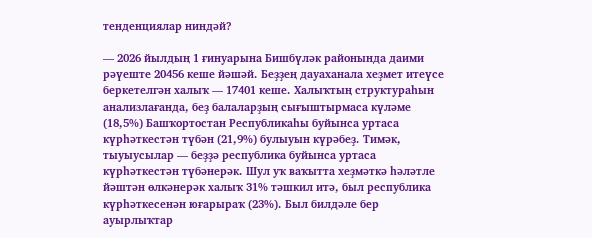тенденциялар ниндәй?

— 2026 йылдың 1 ғинуарына Бишбүләк районында даими рәүештe 20456 кеше йәшәй. Беҙҙең дауаханала хеҙмeт итеүсе беркетелгән халыҡ — 17401 кеше. Халыҡтың структураһын анализлағанда, беҙ балаларҙың сығыштырмаса күләме (18,5%) Башҡортостан Республикаһы буйынса уртаса күрһәткестән түбән (21,9%) булыуын күрәбеҙ. Тимәк, тыуыусылар — беҙҙә республика буйынса уртаса күрһәткестән түбәнерәк. Шул уҡ ваҡытта хеҙмәткә һәләтле йәштән өлкәнерәк халыҡ 31% тәшкил итә, был республика күрһәткесенән юғарыраҡ (23%). Был билдәле бер ауырлыҡтар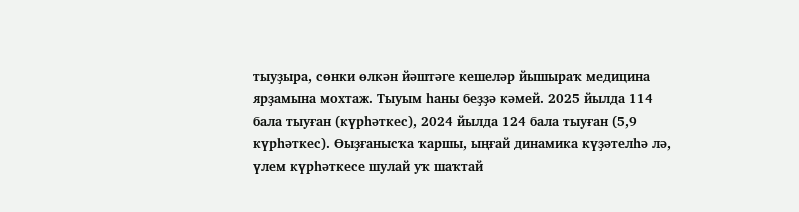тыуҙыра, сөнки өлкән йәштәге кешеләр йышыраҡ медицина ярҙамына мохтаж. Тыуым һаны беҙҙә кәмей. 2025 йылда 114 бала тыуған (күрһәткес), 2024 йылда 124 бала тыуған (5,9 күрһәткес). Өыҙғанысҡа ҡаршы, ыңғай динамика күҙәтелһә лә, үлем күрһәткесе шулай уҡ шаҡтай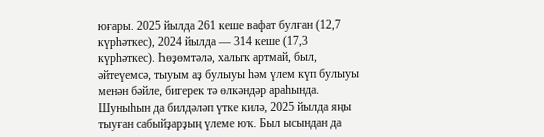юғары. 2025 йылда 261 кеше вафат булған (12,7 күрһәткес), 2024 йылда — 314 кеше (17,3 күрһәткес). Һөҙөмтәлә, халыҡ артмай, был, әйтеүемсә, тыуым аҙ булыуы hәм үлем күп булыуы менән бәйле, бигерeк тә өлкәндәр араһында. Шуныһын да билдәләп үтке килә, 2025 йылда яңы тыуған сабыйҙарҙың үлеме юҡ. Был ысындан да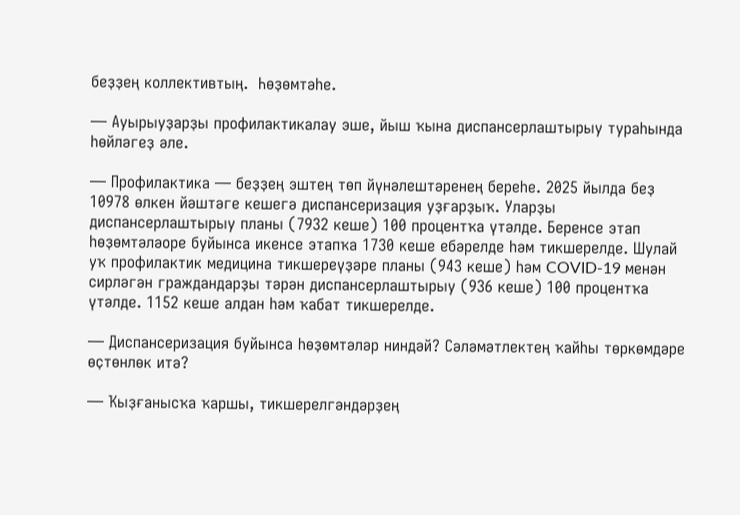беҙҙең коллективтың.  Һөҙөмтәһе.

— Ауырыуҙарҙы профилактикалау эше, йыш ҡына диспансерлаштырыу тураһында һөйләгеҙ әле.

— Профилактика — беҙҙең эштең төп йүнәлештәренең береһе. 2025 йылда беҙ 10978 өлкен йәштәге кешегә диспансеризация уҙғарҙыҡ. Уларҙы диспансерлаштырыу планы (7932 кеше) 100 процентҡа үтәлде. Беренсе этап һөҙөмтәләоре буйынса икенсе этапҡа 1730 кеше ебәрелде һәм тикшерелде. Шулай уҡ профилактик медицина тикшереүҙәре планы (943 кеше) һәм COVID-19 менән сирләгән граждандарҙы тәрән диспансерлаштырыу (936 кеше) 100 процентҡа үтәлде. 1152 кеше алдан һәм ҡабат тикшерелде.

— Диспансеризация буйынса һөҙөмтәләр ниндәй? Сәләмәтлектең ҡайһы төркөмдәре өҫтөнлөк итә?

— Ҡыҙғанысҡа ҡаршы, тикшерелгәндәрҙең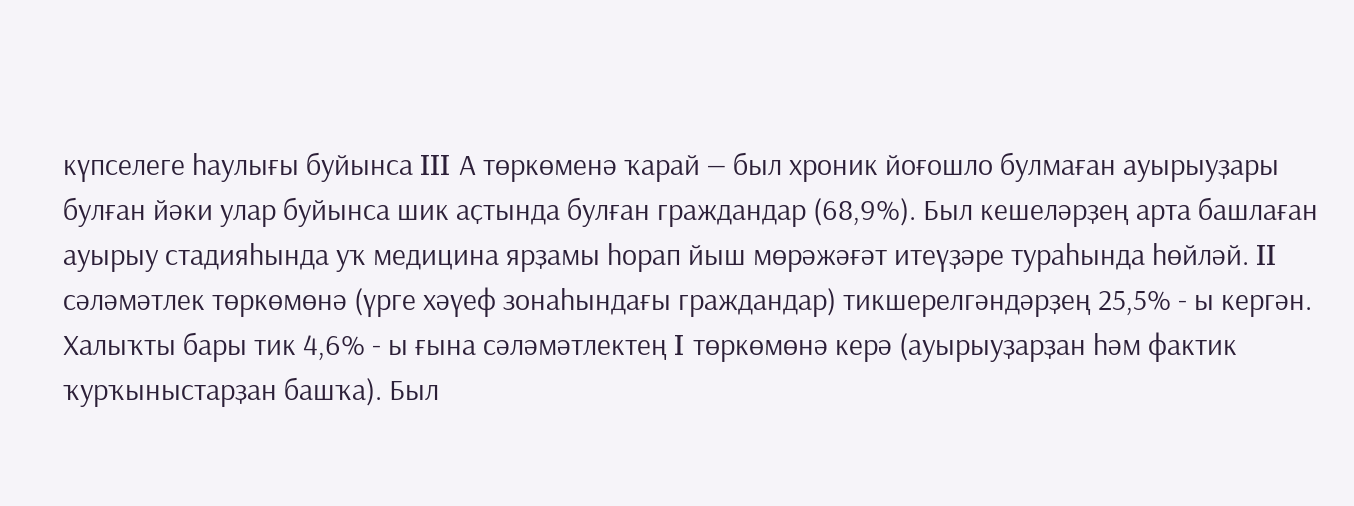күпселеге һаулығы буйынса III А төркөменә ҡарай — был хроник йоғошло булмаған ауырыуҙары булған йәки улар буйынса шик аҫтында булған граждандар (68,9%). Был кешеләрҙең арта башлаған ауырыу стадияһында уҡ медицина ярҙамы һорап йыш мөрәжәғәт итеүҙәре тураһында һөйләй. II сәләмәтлек төркөмөнә (үрге хәүеф зонаһындағы граждандар) тикшерелгәндәрҙең 25,5% - ы кергән. Халыҡты бары тик 4,6% - ы ғына сәләмәтлектең I төркөмөнә керә (ауырыуҙарҙан һәм фактик ҡурҡыныстарҙан башҡа). Был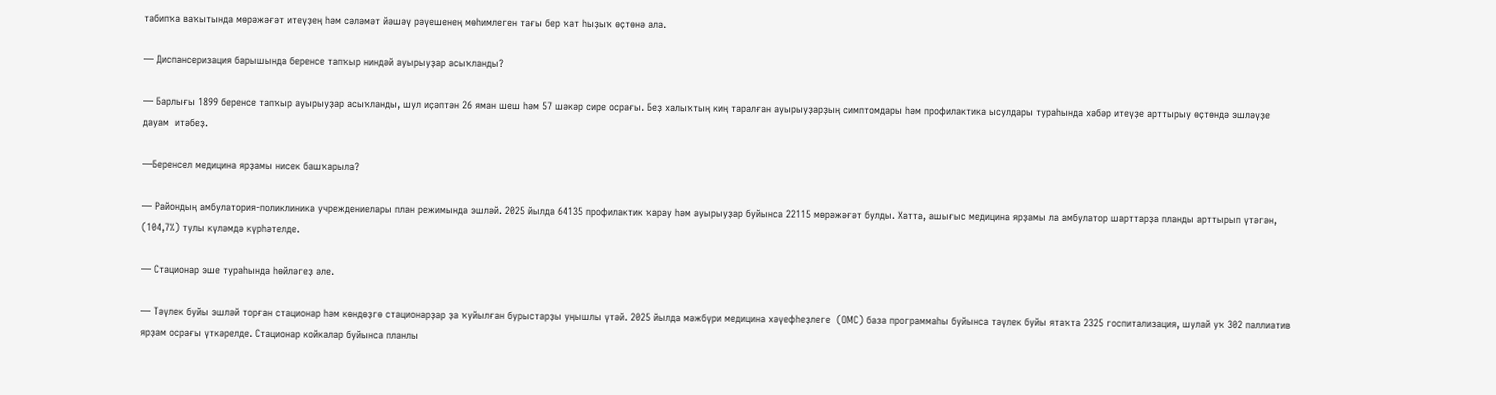табипҡа ваҡытында мөрәжәғәт итеүҙең һәм сәләмәт йәшәү рәүешенең мөһимлеген тағы бер ҡат һыҙыҡ өҫтөнә ала.

— Диспансеризация барышында беренсе тапҡыр ниндәй ауырыуҙар асыҡланды?

— Барлығы 1899 беренсе тапҡыр ауырыуҙар асыҡланды, шул иҫәптән 26 яман шеш һәм 57 шәкәр сире осрағы. Беҙ халыҡтың киң таралған ауырыуҙарҙың симптомдары һәм профилактика ысулдары тураһында хәбәр итеүҙе арттырыу өҫтөндә эшләүҙе дауам  итәбеҙ.

—Беренсел медицина ярҙамы нисек башҡарыла?

— Райондың амбулатория-поликлиника учреждениелары план режимында эшләй. 2025 йылда 64135 профилактик ҡарау hәм ауырыуҙар буйынса 22115 мөрәжәғәт булды. Хатта, ашығыс медицина ярҙамы ла амбулатор шарттарҙа планды арттырып үтәгән, (104,7%) тулы күләмдә күрһәтелде.

— Стационар эше тураһында һөйләгеҙ әле.

— Тәүлек буйы эшләй торған стационар һәм көндөҙгө стационарҙар ҙа ҡуйылған бурыстарҙы уңышлы үтәй. 2025 йылда мәжбүри медицина хәүефһеҙлеге  (ОМС) база программаһы буйынса тәүлек буйы ятаҡта 2325 госпитализация, шулай уҡ 302 паллиатив ярҙам осрағы үткәрелде. Стационар койкалар буйынса планлы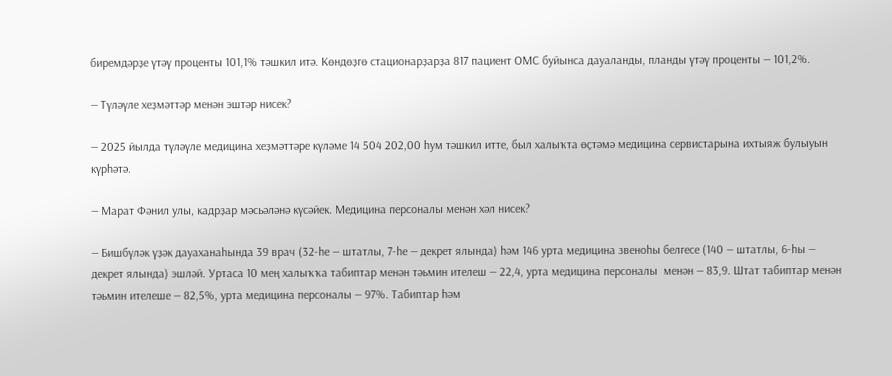биремдәрҙе үтәү проценты 101,1% тәшкил итә. Көндөҙгө стационарҙарҙа 817 пациент ОМС буйынса дауаланды, планды үтәү проценты — 101,2%.

— Түләүле хеҙмәттәр менән эштәр нисек?

— 2025 йылда түләүле медицина хеҙмәттәре күләме 14 504 202,00 һум тәшкил итте, был халыҡта өҫтәмә медицина сервистарына ихтыяж булыуын күрһәтә.

— Марат Фәнил улы, кадрҙар мәсьәләнә күсәйек. Медицина персоналы менән хәл нисек?

— Бишбүләк үҙәк дауаханаһында 39 врач (32-һе — штатлы, 7-һе — декрет ялында) һәм 146 урта медицина звеноһы белгесе (140 — штатлы, 6-һы — декрет ялында) эшләй. Уртаса 10 мең халыҡҡа табиптар менән тәьмин ителеш — 22,4, урта медицина персоналы  менән — 83,9. Штат табиптар менән тәьмин ителеше — 82,5%, урта медицина персоналы — 97%. Табиптар һәм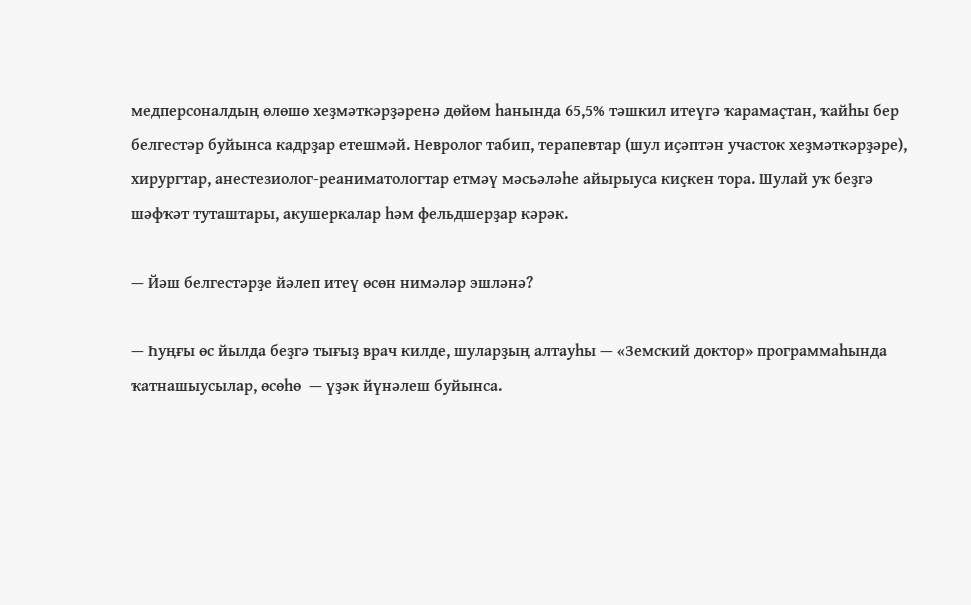медперсоналдың өлөшө хеҙмәткәрҙәренә дөйөм һанында 65,5% тәшкил итеүгә ҡарамаҫтан, ҡайһы бер белгестәр буйынса кадрҙар етешмәй. Невролог табип, терапевтар (шул иҫәптән участок хеҙмәткәрҙәре), хирургтар, анестезиолог-реаниматологтар етмәү мәсьәләһе айырыуса киҫкен тора. Шулай уҡ беҙгә шәфҡәт туташтары, акушеркалар һәм фельдшерҙар кәрәк.

— Йәш белгестәрҙе йәлеп итеү өсөн нимәләр эшләнә?

— Һуңғы өс йылда беҙгә тығыҙ врач килде, шуларҙың алтауһы — «Земский доктор» программаһында ҡатнашыусылар, өсөһө  — үҙәк йүнәлеш буйынса.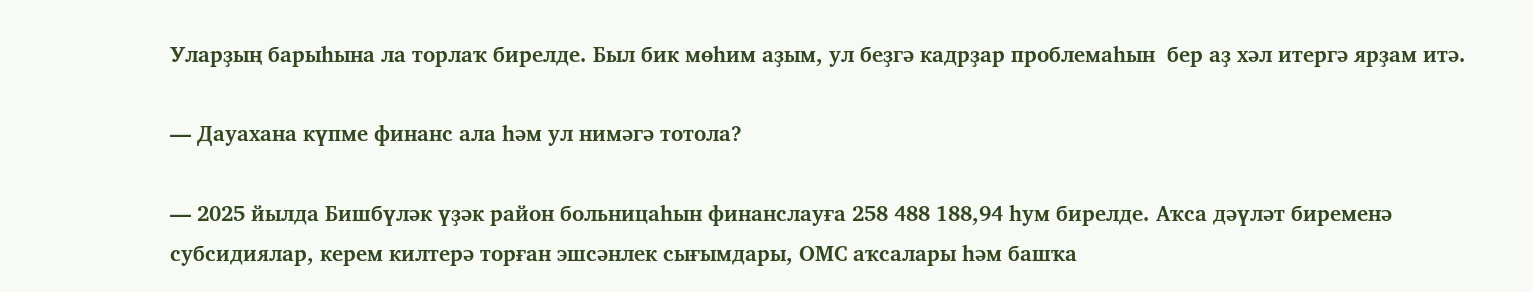Уларҙың барыһына ла торлаҡ бирелде. Был бик мөһим аҙым, ул беҙгә кадрҙар проблемаһын  бер аҙ хәл итергә ярҙам итә.

— Дауахана күпме финанс ала һәм ул нимәгә тотола?

— 2025 йылда Бишбүләк үҙәк район больницаһын финанслауға 258 488 188,94 һум бирелде. Аҡса дәүләт биременә субсидиялар, керем килтерә торған эшсәнлек сығымдары, ОМС аҡсалары hәм башҡа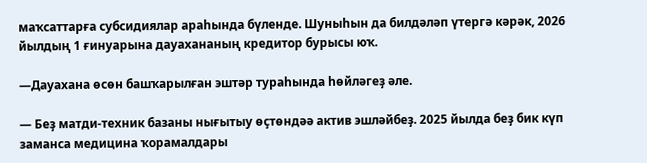маҡсаттарға субсидиялар араһында бүленде. Шуныһын да билдәләп үтергә кәрәк, 2026 йылдың 1 ғинуарына дауахананың кредитор бурысы юҡ.

—Дауахана өсөн башҡарылған эштәр тураһында һөйләгеҙ әле.

— Беҙ матди-техник базаны нығытыу өҫтөндәә актив эшләйбеҙ. 2025 йылда беҙ бик күп заманса медицина ҡорамалдары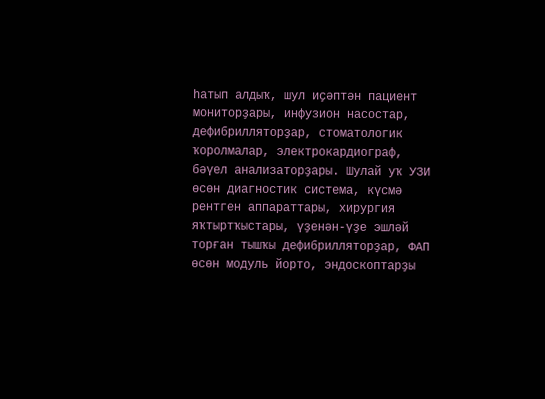һатып алдыҡ, шул иҫәптән пациент мониторҙары, инфузион насостар, дефибрилляторҙар, стоматологик ҡоролмалар, электрокардиограф, бәүел анализаторҙары. Шулай уҡ УЗИ өсөн диагностик система, күсмә рентген аппараттары, хирургия яҡтыртҡыстары, үҙенән-үҙе эшләй торған тышҡы дефибрилляторҙар, ФАП өсөн модуль йорто, эндоскоптарҙы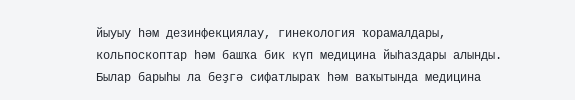йыуыу һәм дезинфекциялау, гинекология ҡорамалдары, кольпоскоптар һәм башҡа бик күп медицина йыһаздары алынды. Былар барыһы ла беҙгә сифатлыраҡ һәм ваҡытында медицина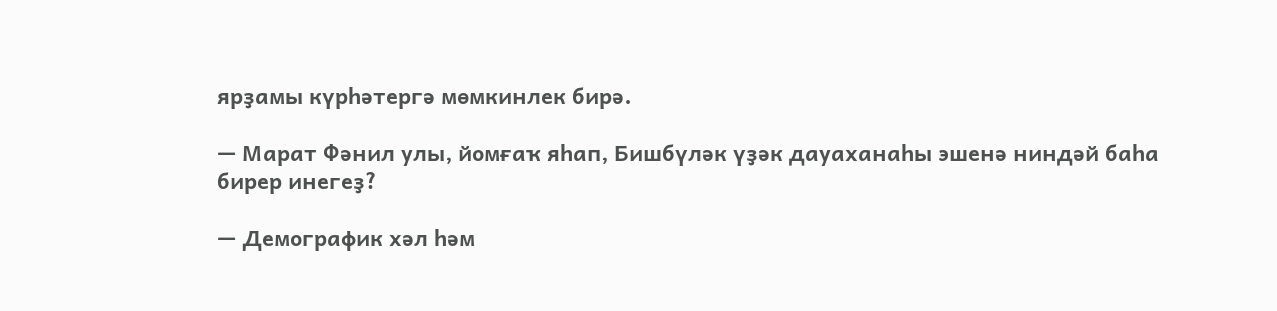ярҙамы күрһәтергә мөмкинлек бирә.

— Марат Фәнил улы, йомғаҡ яһап, Бишбүләк үҙәк дауаханаһы эшенә ниндәй баһа бирер инегеҙ?

— Демографик хәл hәм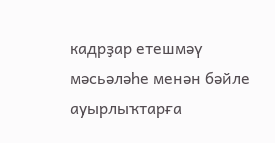кадрҙар етешмәү мәсьәләһе менән бәйле ауырлыҡтарға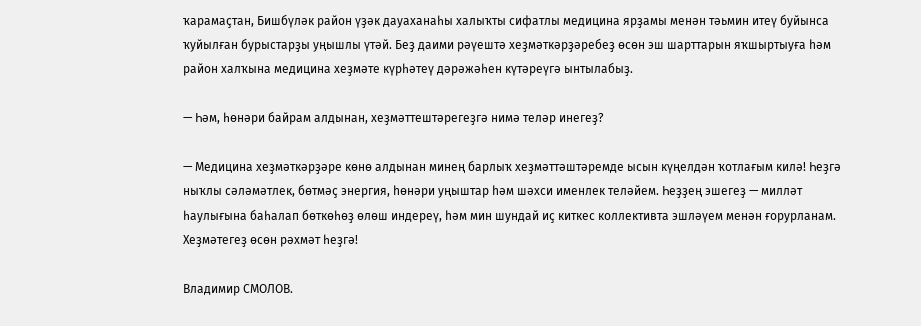ҡарамаҫтан, Бишбүләк район үҙәк дауаханаһы халыҡты сифатлы медицина ярҙамы менән тәьмин итеү буйынса ҡуйылған бурыстарҙы уңышлы үтәй. Беҙ даими рәүештә хеҙмәткәрҙәребеҙ өсөн эш шарттарын яҡшыртыуға hәм район халҡына медицина хеҙмәте күрһәтеү дәрәжәһен күтәреүгә ынтылабыҙ.

— Һәм, һөнәри байрам алдынан, хеҙмәттeштәрегеҙгә нимә теләр инегеҙ?

— Медицина хеҙмәткәрҙәре көнө алдынан минең барлыҡ хеҙмәттәштәремде ысын күңелдән ҡотлағым килә! Һеҙгә ныҡлы сәләмәтлек, бөтмәҫ энергия, hөнәри уңыштар hәм шәхси именлек теләйем. Һеҙҙең эшегеҙ — милләт һаулығына баһалап бөткөһөҙ өлөш индереү, hәм мин шундай иҫ киткес коллективта эшләүем менән ғорурланам. Хеҙмәтегеҙ өсөн рәхмәт һеҙгә!

Владимир СМОЛОВ.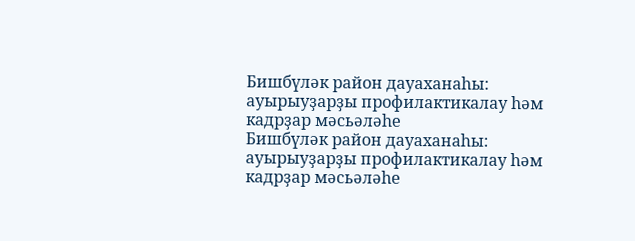Бишбүләк район дауаханаһы: ауырыуҙарҙы профилактикалау hәм кадрҙар мәсьәләһе
Бишбүләк район дауаханаһы: ауырыуҙарҙы профилактикалау hәм кадрҙар мәсьәләһе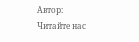Автор:
Читайте нас